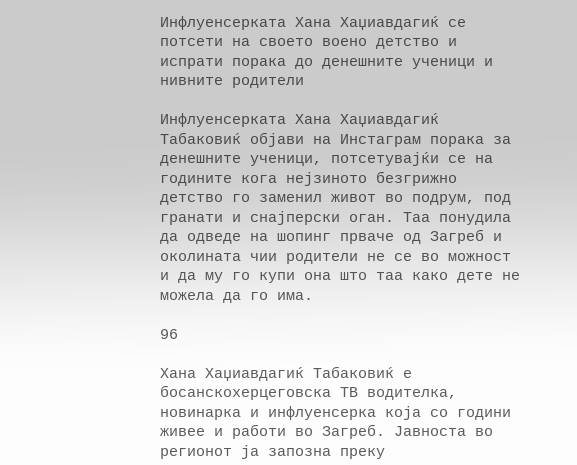Инфлуенсерката Хана Хаџиавдагиќ се потсети на своето воено детство и испрати порака до денешните ученици и нивните родители

Инфлуенсерката Хана Хаџиавдагиќ Табаковиќ објави на Инстаграм порака за денешните ученици, потсетувајќи се на годините кога нејзиното безгрижно детство го заменил живот во подрум, под гранати и снајперски оган. Таа понудила да одведе на шопинг прваче од Загреб и околината чии родители не се во можност и да му го купи она што таа како дете не можела да го има.

96

Хана Хаџиавдагиќ Табаковиќ е босанскохерцеговска ТВ водителка, новинарка и инфлуенсерка која со години живее и работи во Загреб. Јавноста во регионот ја запозна преку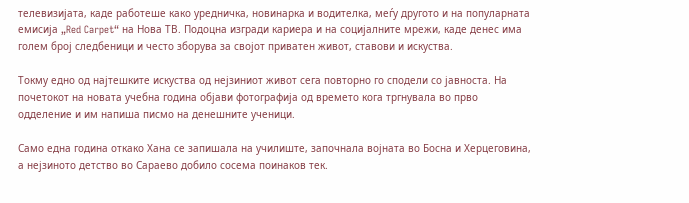телевизијата, каде работеше како уредничка, новинарка и водителка, меѓу другото и на популарната емисија „Red Carpet“ на Нова ТВ. Подоцна изгради кариера и на социјалните мрежи, каде денес има голем број следбеници и често зборува за својот приватен живот, ставови и искуства.

Токму едно од најтешките искуства од нејзиниот живот сега повторно го сподели со јавноста. На почетокот на новата учебна година објави фотографија од времето кога тргнувала во прво одделение и им напиша писмо на денешните ученици.

Само една година откако Хана се запишала на училиште, започнала војната во Босна и Херцеговина, а нејзиното детство во Сараево добило сосема поинаков тек.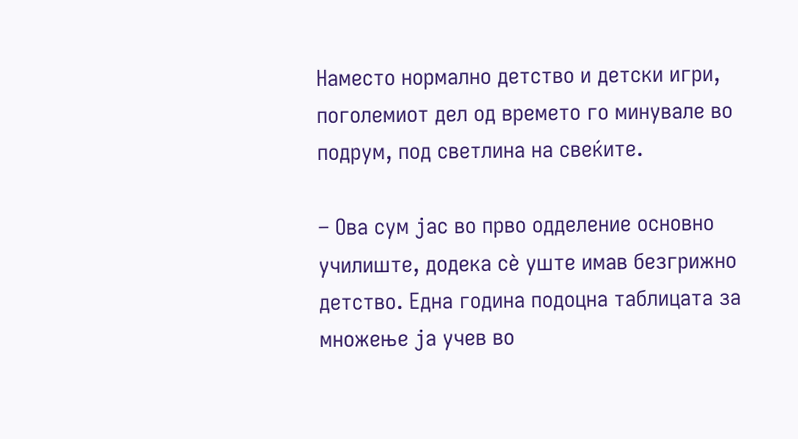Наместо нормално детство и детски игри, поголемиот дел од времето го минувале во подрум, под светлина на свеќите.

– Ова сум јас во прво одделение основно училиште, додека сè уште имав безгрижно детство. Една година подоцна таблицата за множење ја учев во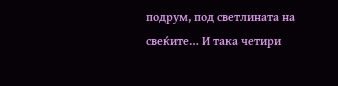подрум, под светлината на свеќите… И така четири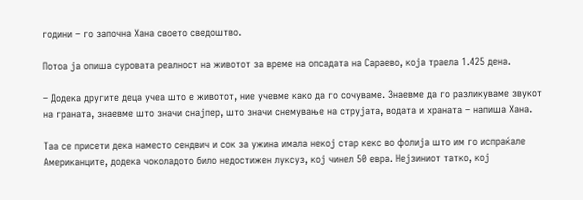години – го започна Хана своето сведоштво.

Потоа ја опиша суровата реалност на животот за време на опсадата на Сараево, која траела 1.425 дена.

– Додека другите деца учеа што е животот, ние учевме како да го сочуваме. Знаевме да го разликуваме звукот на граната, знаевме што значи снајпер, што значи снемување на струјата, водата и храната – напиша Хана.

Таа се присети дека наместо сендвич и сок за ужина имала некој стар кекс во фолија што им го испраќале Американците, додека чоколадото било недостижен луксуз, кој чинел 50 евра. Нејзиниот татко, кој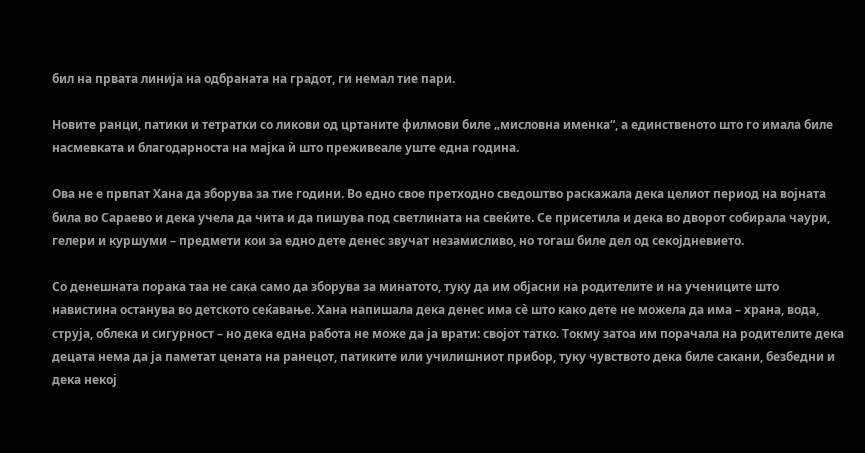бил на првата линија на одбраната на градот, ги немал тие пари.

Новите ранци, патики и тетратки со ликови од цртаните филмови биле „мисловна именка“, а единственото што го имала биле насмевката и благодарноста на мајка ѝ што преживеале уште една година.

Ова не е првпат Хана да зборува за тие години. Во едно свое претходно сведоштво раскажала дека целиот период на војната била во Сараево и дека учела да чита и да пишува под светлината на свеќите. Се присетила и дека во дворот собирала чаури, гелери и куршуми – предмети кои за едно дете денес звучат незамисливо, но тогаш биле дел од секојдневието.

Со денешната порака таа не сака само да зборува за минатото, туку да им објасни на родителите и на учениците што навистина останува во детското сеќавање. Хана напишала дека денес има сè што како дете не можела да има – храна, вода, струја, облека и сигурност – но дека една работа не може да ја врати: својот татко. Токму затоа им порачала на родителите дека децата нема да ја паметат цената на ранецот, патиките или училишниот прибор, туку чувството дека биле сакани, безбедни и дека некој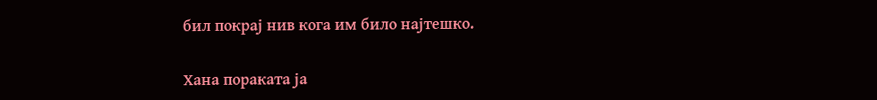бил покрај нив кога им било најтешко.

Хана пораката ја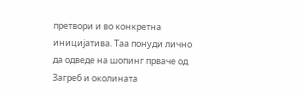претвори и во конкретна иницијатива. Таа понуди лично да одведе на шопинг прваче од Загреб и околината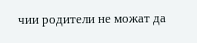чии родители не можат да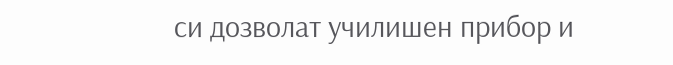си дозволат училишен прибор и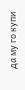да му го купи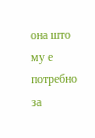она што му е потребно за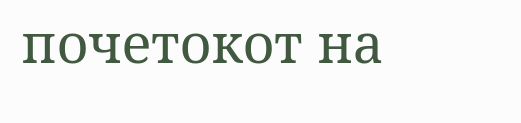почетокот на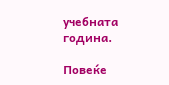учебната година.

Повеќе